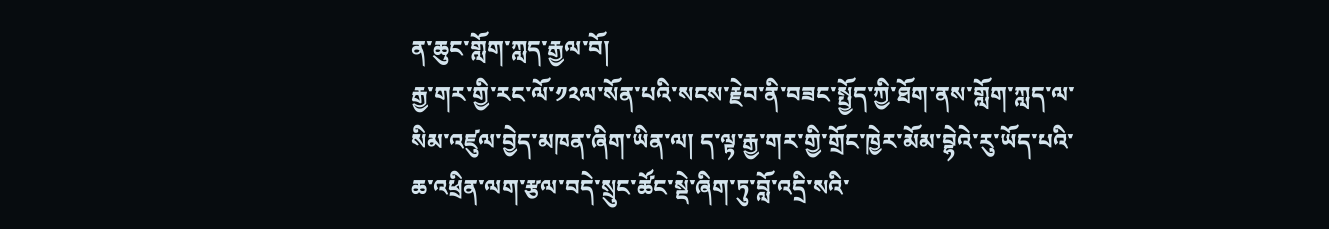ན་ཆུང་གློག་ཀླད་རྒྱལ་བོ།
རྒྱ་གར་གྱི་རང་ལོ་༡༢ལ་སོན་པའི་སངས་རྗེབ་ནི་བཟང་སྤྱོད་ཀྱི་ཐོག་ནས་གློག་ཀླད་ལ་སིམ་འཛུལ་བྱེད་མཁན་ཞིག་ཡིན་ལ། ད་ལྟ་རྒྱ་གར་གྱི་གྲོང་ཁྱེར་མོམ་བྷེའེ་རུ་ཡོད་པའི་ཆ་འཕྲིན་ལག་རྩལ་བདེ་སྲུང་ཚོང་སྡེ་ཞིག་ཏུ་བློ་འདྲི་སའི་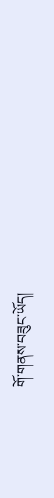གོ་གནས་བཟུང་ཡོད།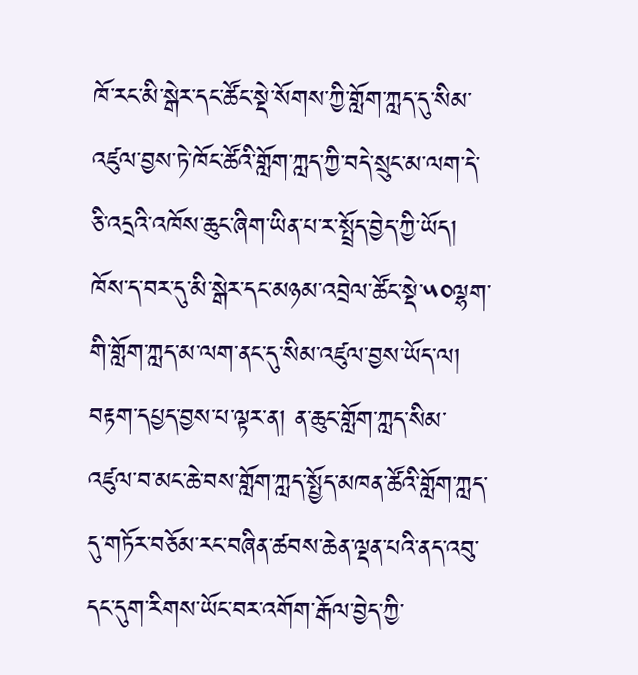ཁོ་རང་མི་སྒེར་དང་ཚོང་སྡེ་སོགས་ཀྱི་གློག་ཀླད་དུ་སིམ་འཛུལ་བྱས་ཏེ་ཁོང་ཚོའི་གློག་ཀླད་ཀྱི་བདེ་སྲུང་མ་ལག་དེ་ཅི་འདྲའི་འཁོས་ཆུང་ཞིག་ཡིན་པ་ར་སྤྲོད་བྱེད་ཀྱི་ཡོད། ཁོས་ད་བར་དུ་མི་སྒེར་དང་མཉམ་འབྲེལ་ཚོང་སྡེ་༥༠ལྷག་གི་གློག་ཀླད་མ་ལག་ནང་དུ་སིམ་འཛུལ་བྱས་ཡོད་ལ། བརྟག་དཔྱད་བྱས་པ་ལྟར་ན། ན་ཆུང་གློག་ཀླད་སིམ་འཛུལ་བ་མང་ཆེ་བས་གློག་ཀླད་སྤྱོད་མཁན་ཚོའི་གློག་ཀླད་དུ་གཏོར་བཅོམ་རང་བཞིན་ཚབས་ཆེན་ལྡན་པའི་ནད་འབུ་དང་དུག་རིགས་ཡོང་བར་འགོག་རྒོལ་བྱེད་ཀྱི་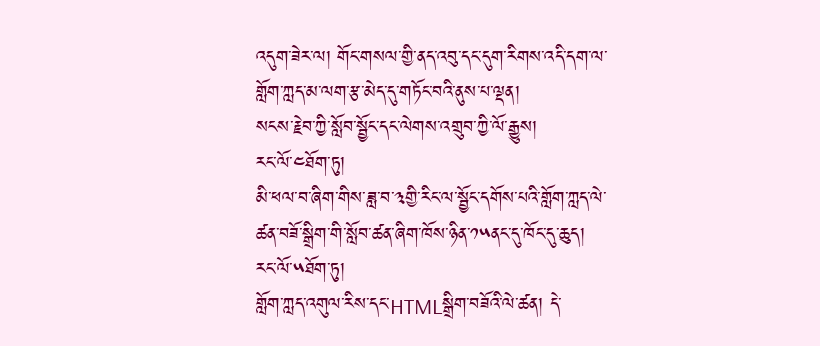འདུག་ཟེར་ལ། གོང་གསལ་གྱི་ནད་འབུ་དང་དུག་རིགས་འདི་དག་ལ་གློག་ཀླད་མ་ལག་རྩ་མེད་དུ་གཏོང་བའི་ནུས་པ་ལྡན།
སངས་རྗེབ་ཀྱི་སློབ་སྦྱོང་དང་ལེགས་འགྲུབ་ཀྱི་ལོ་རྒྱུས།
རང་ལོ་༤ཐོག་ཏུ།
མི་ཕལ་བ་ཞིག་གིས་ཟླ་བ་༣གྱི་རིང་ལ་སྦྱོང་དགོས་པའི་གློག་ཀླད་ལེ་ཚན་བཟོ་སྒྲིག་གི་སློབ་ཚན་ཞིག་ཁོས་ཉིན་༡༥ནང་དུ་ཁོང་དུ་ཆུད།
རང་ལོ་༥ཐོག་ཏུ།
གློག་ཀླད་འགུལ་རིས་དང་HTMLསྒྲིག་བཟོའི་ལེ་ཚན། དེ་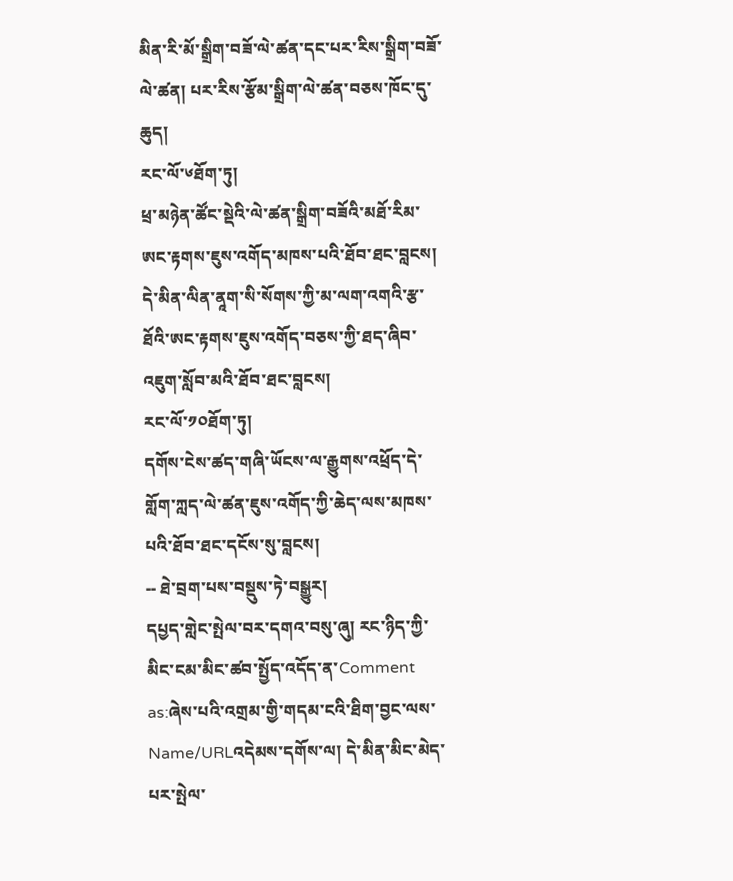མིན་རི་མོ་སྒྲིག་བཟོ་ལེ་ཚན་དང་པར་རིས་སྒྲིག་བཟོ་ལེ་ཚན། པར་རིས་རྩོམ་སྒྲིག་ལེ་ཚན་བཅས་ཁོང་དུ་ཆུད།
རང་ལོ་༦ཐོག་ཏུ།
ཕྲ་མཉེན་ཚོང་སྡེའི་ལེ་ཚན་སྒྲིག་བཟོའི་མཐོ་རིམ་ཨང་རྟགས་ཇུས་འགོད་མཁས་པའི་ཐོབ་ཐང་བླངས། དེ་མིན་ལིན་ནཱག་སི་སོགས་ཀྱི་མ་ལག་འགའི་རྩ་ཐོའི་ཨང་རྟགས་ཇུས་འགོད་བཅས་ཀྱི་ཐད་ཞིབ་འཇུག་སློབ་མའི་ཐོབ་ཐང་བླངས།
རང་ལོ་༡༠ཐོག་ཏུ།
དགོས་ངེས་ཚད་གཞི་ཡོངས་ལ་རྒྱུགས་འཕྲོད་དེ་གློག་ཀླད་ལེ་ཚན་ཇུས་འགོད་ཀྱི་ཆེད་ལས་མཁས་པའི་ཐོབ་ཐང་དངོས་སུ་བླངས།
-- ཐེ་བྲག་པས་བསྡུས་ཏེ་བསྒྱུར།
དཔྱད་གླེང་སྤེལ་བར་དགའ་བསུ་ཞུ། རང་ཉིད་ཀྱི་མིང་ངམ་མིང་ཚབ་སྤྱོད་འདོད་ན་Comment as:ཞེས་པའི་འགྲམ་གྱི་གདམ་ངའི་ཐིག་བྱང་ལས་Name/URLའདེམས་དགོས་ལ། དེ་མིན་མིང་མེད་པར་སྤེལ་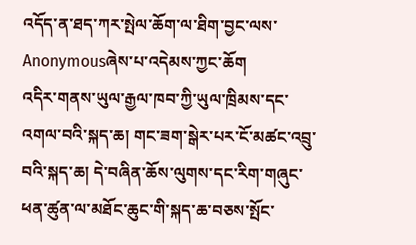འདོད་ན་ཐད་ཀར་སྤེལ་ཆོག་ལ་ཐིག་བྱང་ལས་Anonymousཞེས་པ་འདེམས་ཀྱང་ཆོག
འདིར་གནས་ཡུལ་རྒྱལ་ཁབ་ཀྱི་ཡུལ་ཁྲིམས་དང་འགལ་བའི་སྐད་ཆ། གང་ཟག་སྒེར་པར་ངོ་མཚང་འབྲུ་བའི་སྐད་ཆ། དེ་བཞིན་ཆོས་ལུགས་དང་རིག་གཞུང་ཕན་ཚུན་ལ་མཐོང་ཆུང་གི་སྐད་ཆ་བཅས་སྤོང་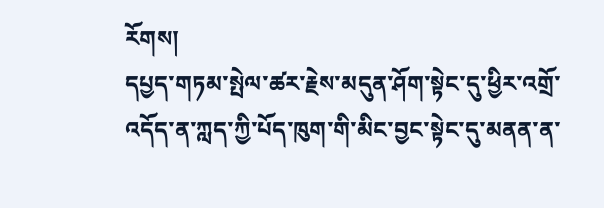རོགས།
དཔྱད་གཏམ་སྤེལ་ཚར་རྗེས་མདུན་ཤོག་སྟེང་དུ་ཕྱིར་འགྲོ་འདོད་ན་ཀླད་ཀྱི་པོད་ཁུག་གི་མིང་བྱང་སྟེང་དུ་མནན་ན་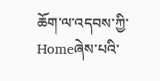ཆོག་ལ་འདབས་ཀྱི་Homeཞེས་པའི་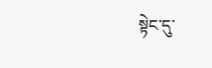སྟེང་དུ་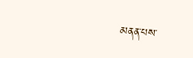མནན་པས་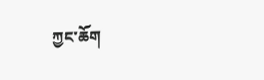ཀྱང་ཆོག